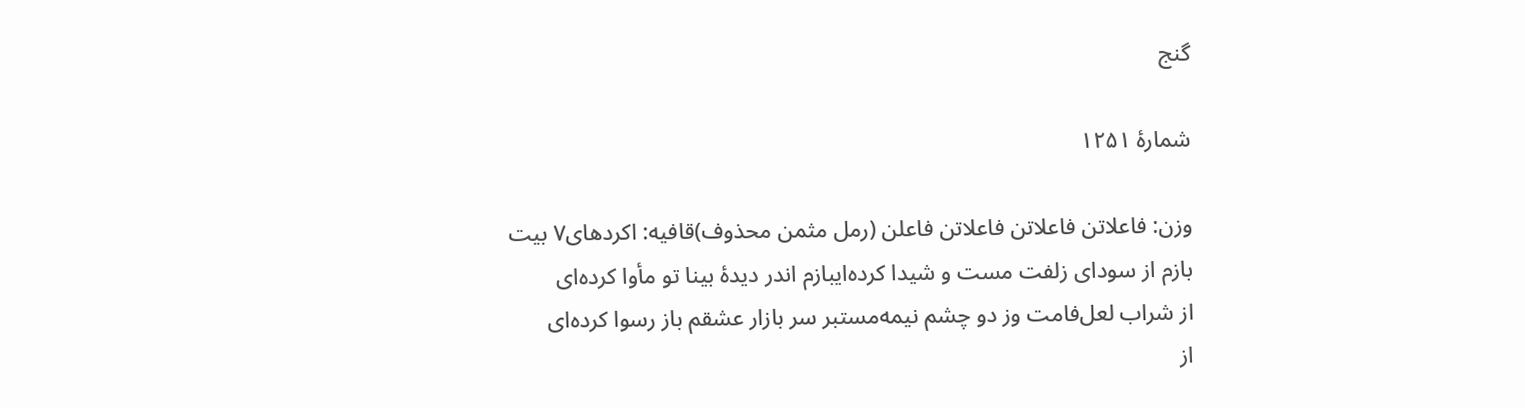گنج

شمارهٔ ۱۲۵۱

وزن: فاعلاتن فاعلاتن فاعلاتن فاعلن (رمل مثمن محذوف)قافیه: اکردهای۷ بیت
بازم از سودای زلفت مست و شیدا کرده‌ایبازم اندر دیدهٔ بینا تو مأوا کرده‌ای
از شراب لعل‌فامت وز دو چشم نیمه‌مستبر سر بازار عشقم باز رسوا کرده‌ای
از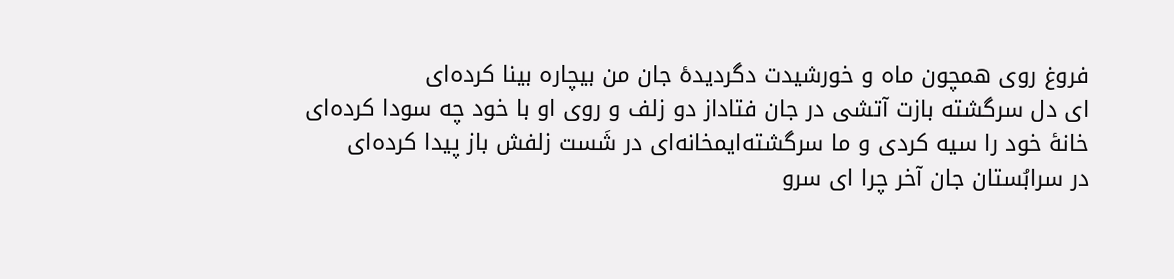فروغ روی همچون ماه و خورشیدت دگردیدهٔ جان من بیچاره بینا کرده‌ای
ای دل سرگشته بازت آتشی در جان فتاداز دو زلف و روی او با خود چه سودا کرده‌ای
خانهٔ خود را سیه کردی و ما سرگشته‌ایمخانه‌ای در شَست زلفش باز پیدا کرده‌ای
در سرابُستان جان آخر چرا ای سرو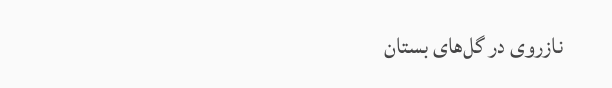نازروی در گل‌های بستان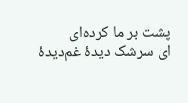پشت بر ما کرده‌ای
ای سرشک دیدهٔ غم‌دیدهٔ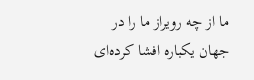ما از چه رویراز ما را در جهان یکباره افشا کرده‌ای